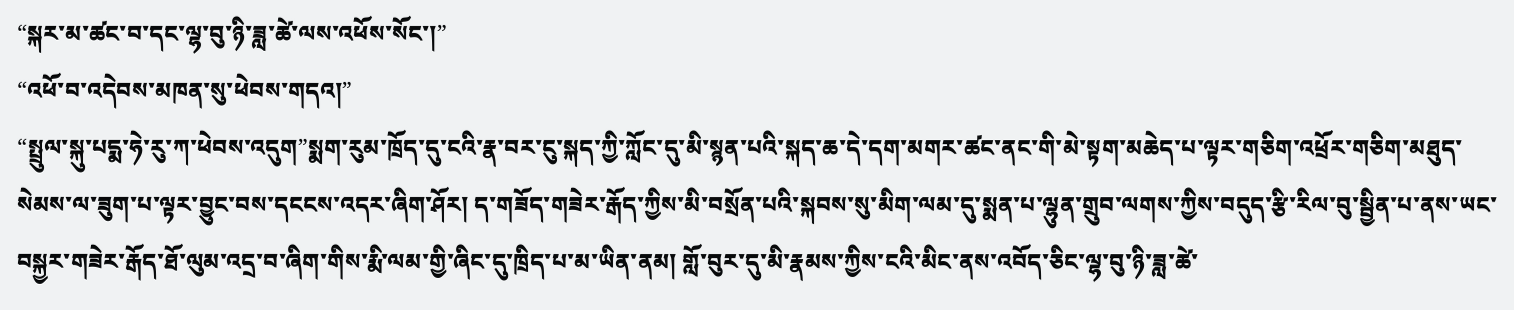“སྐར་མ་ཚང་བ་དང་ལྷ་བུ་ཉི་ཟླ་ཚེ་ལས་འཕོས་སོང་།”
“འཕོ་བ་འདེབས་མཁན་སུ་ཕེབས་གདའ།”
“སྤྲུལ་སྐུ་པདྨ་ཧེ་རུ་ཀ་ཕེབས་འདུག”སྨག་རུམ་ཁྲོད་དུ་ངའི་རྣ་བར་ངུ་སྐད་ཀྱི་ཀློང་དུ་མི་སྙན་པའི་སྐད་ཆ་དེ་དག་མགར་ཚང་ནང་གི་མེ་སྟག་མཆེད་པ་ལྟར་གཅིག་འཕྲོར་གཅིག་མཐུད་སེམས་ལ་ཟུག་པ་ལྟར་བྱུང་བས་དངངས་འདར་ཞིག་ཤོར། ད་གཟོད་གཟེར་རྒོད་ཀྱིས་མི་བསྲོན་པའི་སྐབས་སུ་མིག་ལམ་དུ་སྨན་པ་ལྷུན་གྲུབ་ལགས་ཀྱིས་བདུད་རྩི་རིལ་བུ་སྦྱིན་པ་ནས་ཡང་བསྐྱར་གཟེར་རྒོད་ཐོ་ལུམ་འདྲ་བ་ཞིག་གིས་རྨི་ལམ་གྱི་ཞིང་དུ་ཁྲིད་པ་མ་ཡིན་ནམ། གློ་བུར་དུ་མི་རྣམས་ཀྱིས་ངའི་མིང་ནས་འབོད་ཅིང་ལྷ་བུ་ཉི་ཟླ་ཚེ་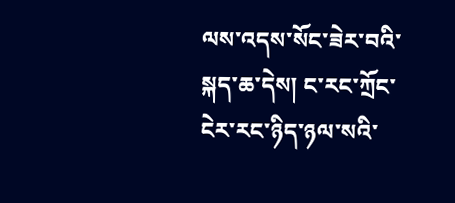ལས་འདས་སོང་ཟེར་བའི་སྐད་ཆ་དེས། ང་རང་ཀྲོང་ངེར་རང་ཉིད་ཉལ་སའི་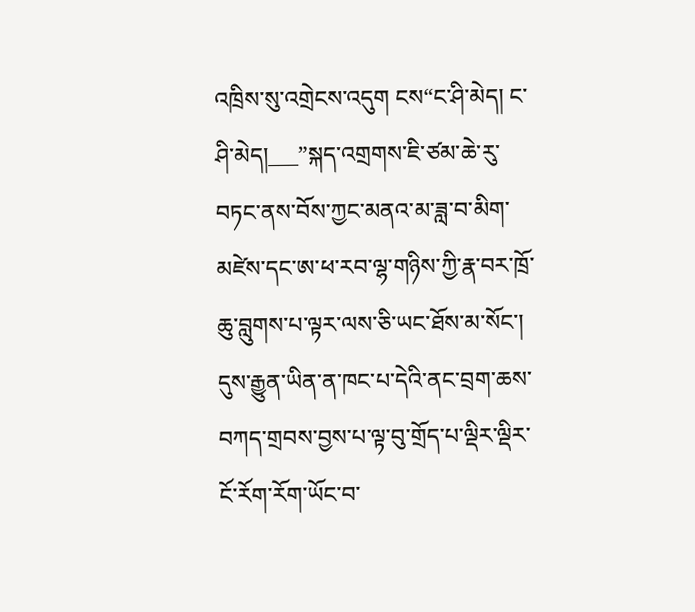འཁྲིས་སུ་འགྲེངས་འདུག ངས“ང་ཤི་མེད། ང་ཤི་མེད།___”སྐད་འགྲགས་ཇི་ཙམ་ཆེ་རུ་བཏང་ནས་བོས་ཀྱང་མནའ་མ་ཟླ་བ་མིག་མཛེས་དང་ཨ་ཕ་རབ་ལྷ་གཉིས་ཀྱི་རྣ་བར་ཁྲོ་ཆུ་བླུགས་པ་ལྟར་ལས་ཅི་ཡང་ཐོས་མ་སོང་། དུས་རྒྱུན་ཡིན་ན་ཁང་པ་དེའི་ནང་བྲག་ཆས་བཀད་གྲབས་བྱས་པ་ལྟ་བུ་གྲོད་པ་ལྡིར་ལྡིར་ངོ་རོག་རོག་ཡོང་བ་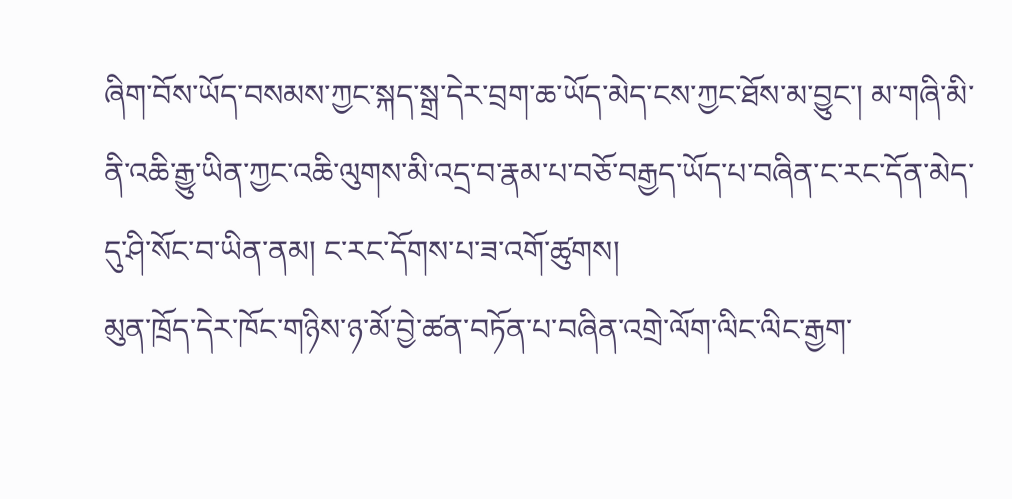ཞིག་བོས་ཡོད་བསམས་ཀྱང་སྐད་སྒྲ་དེར་བྲག་ཆ་ཡོད་མེད་ངས་ཀྱང་ཐོས་མ་བྱུང་། མ་གཞི་མི་ནི་འཆི་རྒྱུ་ཡིན་ཀྱང་འཆི་ལུགས་མི་འདྲ་བ་རྣམ་པ་བཅོ་བརྒྱད་ཡོད་པ་བཞིན་ང་རང་དོན་མེད་དུ་ཤི་སོང་བ་ཡིན་ནམ། ང་རང་དོགས་པ་ཟ་འགོ་ཚུགས།
མུན་ཁྲོད་དེར་ཁོང་གཉིས་ཉ་མོ་བྱེ་ཚན་བཏོན་པ་བཞིན་འགྲེ་ལོག་ལིང་ལིང་རྒྱག་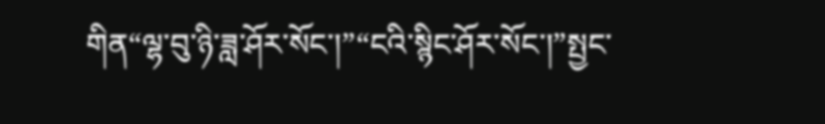གིན“ལྷ་བུ་ཉི་ཟླ་ཤོར་སོང་།”“ངའི་སྙིང་ཤོར་སོང་།”སྤྱང་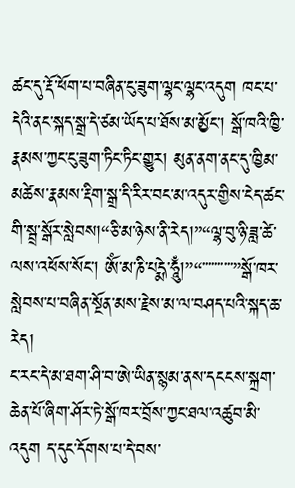ཚང་དུ་རྡོ་ཕོག་པ་བཞིན་ངུ་ཟུག་ལྷང་ལྷང་འདུག ཁང་པ་དེའི་ནང་སྐད་སྒྲ་དེ་ཙམ་ཡོད་པ་ཐོས་མ་མྱོང་། སྒོ་ཁའི་ཁྱི་རྣམས་ཀྱང་ངུ་ཟུག་ཏིང་ཏིང་གྱུར། མུན་ནག་ནང་དུ་ཁྱིམ་མཚེས་རྣམས་རྡིག་སྒྲ་དི་རིར་བང་མ་འདུར་གྱིས་ངེད་ཚང་གི་སྦྲ་སྒོར་སླེབས།“ཅི་མ་ཉེས་ནི་རེད།”“ལྷ་བུ་ཉི་ཟླ་ཚེ་ལས་འཕོས་སོང་། ཨོཾ་མ་ཎི་པདྨེ་ཧཱུྃ།”“་་་་་་་་་་”སྒོ་ཁར་སླེབས་པ་བཞིན་སྔོན་མས་རྗེས་མ་ལ་བཤད་པའི་སྐད་ཆ་རེད།
ང་རང་དེ་མ་ཐག་ཤི་བ་ཨེ་ཡིན་སྙམ་ནས་དངངས་སྐྲག་ཆེན་པོ་ཞིག་ཤོར་ཏེ་སྒོ་ཁར་བྲོས་ཀྱང་ཐལ་འཚུབ་མི་འདུག ད་དུང་དོགས་པ་དེ་བས་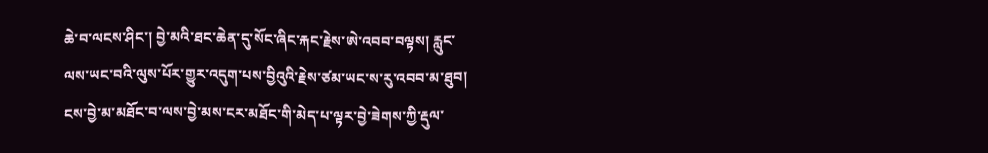ཆེ་བ་ལངས་ཤིང་། བྱེ་མའི་ཐང་ཆེན་དུ་སོང་ཞིང་རྐང་རྗེས་ཨེ་འབབ་བལྟས། རླུང་ལས་ཡང་བའི་ལུས་པོར་གྱུར་འདུག་པས་བྱིའུའི་རྗེས་ཙམ་ཡང་ས་རུ་འབབ་མ་ཐུབ། ངས་བྱེ་མ་མཐོང་བ་ལས་བྱེ་མས་ངར་མཐོང་གི་མེད་པ་ལྟར་བྱེ་ཟེགས་ཀྱི་རྡུལ་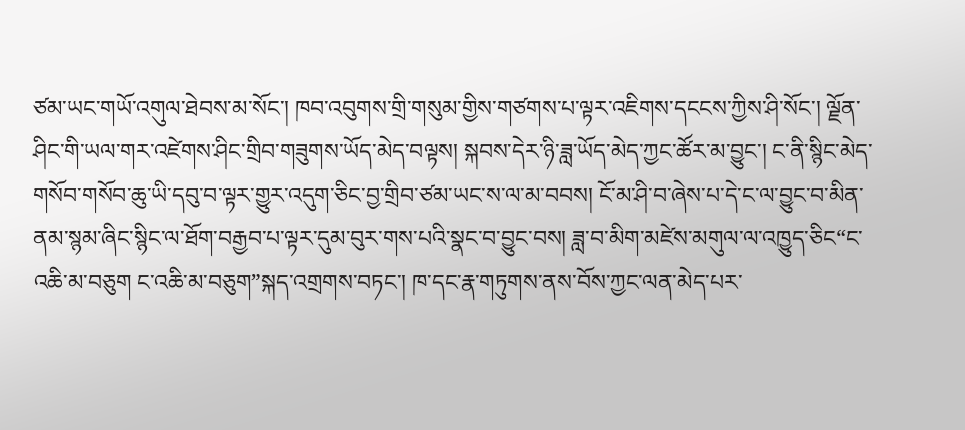ཙམ་ཡང་གཡོ་འགུལ་ཐེབས་མ་སོང་། ཁབ་འབུགས་གྲི་གསུམ་གྱིས་གཙགས་པ་ལྟར་འཇིགས་དངངས་ཀྱིས་ཤི་སོང་། ལྗོན་ཤིང་གི་ཡལ་གར་འཛེགས་ཤིང་གྲིབ་གཟུགས་ཡོད་མེད་བལྟས། སྐབས་དེར་ཉི་ཟླ་ཡོད་མེད་ཀྱང་ཚོར་མ་བྱུང་། ང་ནི་སྙིང་མེད་གསོབ་གསོབ་ཆུ་ཡི་དབུ་བ་ལྟར་གྱུར་འདུག་ཅིང་བྱ་གྲིབ་ཙམ་ཡང་ས་ལ་མ་བབས། ངོ་མ་ཤི་བ་ཞེས་པ་དེ་ང་ལ་བྱུང་བ་མིན་ནམ་སྙམ་ཞིང་སྙིང་ལ་ཐོག་བརྒྱབ་པ་ལྟར་དུམ་བུར་གས་པའི་སྣང་བ་བྱུང་བས། ཟླ་བ་མིག་མཛེས་མགུལ་ལ་འཁྱུད་ཅིང“ང་འཆི་མ་བཅུག ང་འཆི་མ་བཅུག”སྐད་འགྲགས་བཏང་། ཁ་དང་རྣ་གཏུགས་ནས་བོས་ཀྱང་ལན་མེད་པར་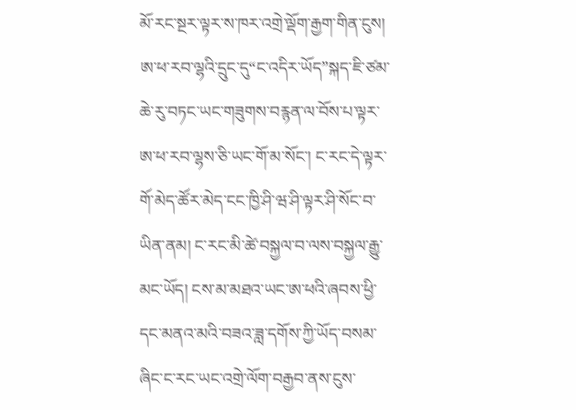མོ་རང་སྔར་ལྟར་ས་ཁར་འགྲེ་ལྡོག་རྒྱག་གིན་ངུས། ཨ་ཕ་རབ་ལྷའི་དྲུང་དུ“ང་འདིར་ཡོད”སྐད་ཇི་ཙམ་ཆེ་རུ་བཏང་ཡང་གཟུགས་བརྙན་ལ་བོས་པ་ལྟར་ཨ་ཕ་རབ་ལྷས་ཅི་ཡང་གོ་མ་སོང་། ང་རང་དེ་ལྟར་གོ་མེད་ཚོར་མེད་ངང་ཁྱི་ཤི་ཝ་ཤི་ལྟར་ཤི་སོང་བ་ཡིན་ནམ། ང་རང་མི་ཚེ་བསྐྱལ་བ་ལས་བསྐྱལ་རྒྱུ་མང་ཡོད། ངས་མ་མཐའ་ཡང་ཨ་ཕའི་ཞབས་ཕྱི་དང་མནའ་མའི་བཟའ་ཟླ་དགོས་ཀྱི་ཡོད་བསམ་ཞིང་ང་རང་ཡང་འགྲེ་ལོག་བརྒྱབ་ནས་ངུས་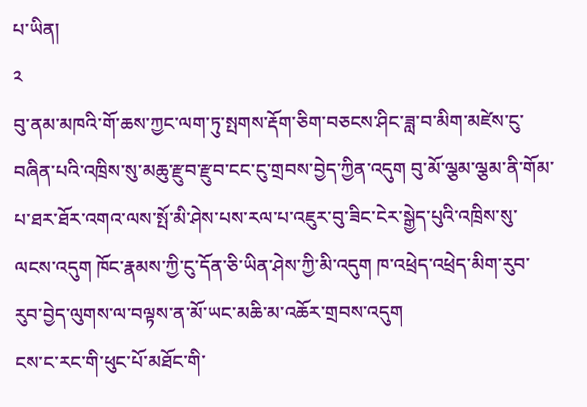པ་ཡིན།
༢
བུ་ནམ་མཁའི་གོ་ཆས་ཀྱང་ལག་ཏུ་སྤགས་རྡོག་ཅིག་བཅངས་ཤིང་ཟླ་བ་མིག་མཛེས་ངུ་བཞིན་པའི་འཁྲིས་སུ་མཆུ་རྫུབ་རྫུབ་ངང་ངུ་གྲབས་བྱེད་ཀྱིན་འདུག བུ་མོ་ལྕམ་ལྕམ་ནི་གོམ་པ་ཐར་ཐོར་འགའ་ལས་སྤོ་མི་ཤེས་པས་རལ་པ་འཇུར་བུ་ཟིང་ངེར་སྒྱེད་པུའི་འཁྲིས་སུ་ལངས་འདུག ཁོང་རྣམས་ཀྱི་ངུ་དོན་ཅི་ཡིན་ཤེས་ཀྱི་མི་འདུག ཁ་འཕྲེད་འཕྲེད་མིག་རུབ་རུབ་བྱེད་ལུགས་ལ་བལྟས་ན་མོ་ཡང་མཆི་མ་འཆོར་གྲབས་འདུག
ངས་ང་རང་གི་ཕུང་པོ་མཐོང་གི་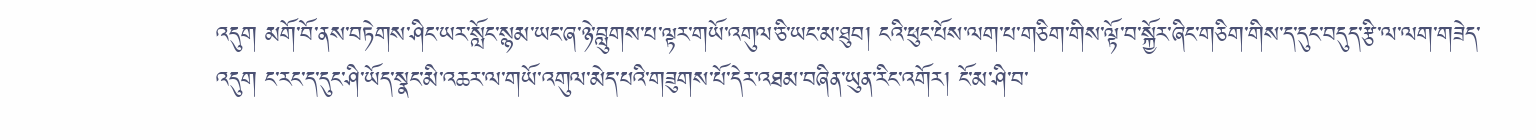འདུག མགོ་བོ་ནས་བཏེགས་ཤིང་ཡར་སློང་སྙམ་ཡང་ཞ་ཉེ་བླུགས་པ་ལྟར་གཡོ་འགུལ་ཅི་ཡང་མ་ཐུབ། ངའི་ཕུང་པོས་ལག་པ་གཅིག་གིས་ལྟོ་བ་སྐྱོར་ཞིང་གཅིག་གིས་ད་དུང་བདུད་རྩི་ལ་ལག་གཟེད་འདུག ང་རང་ད་དུང་ཤི་ཡོད་སྣང་མི་འཆར་ལ་གཡོ་འགུལ་མེད་པའི་གཟུགས་པོ་དེར་འཐམ་བཞིན་ཡུན་རིང་འགོར། ངོ་མ་ཤི་བ་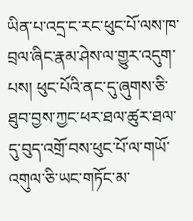ཡིན་པ་འདྲ་ང་རང་ཕུང་པོ་ལས་ཁ་བྲལ་ཞིང་རྣམ་ཤེས་ལ་གྱུར་འདུག་པས། ཕུང་པོའི་ནང་དུ་ཞུགས་ཅི་ཐུབ་བྱས་ཀྱང་ཕར་ཐལ་ཚུར་ཐལ་དུ་བུད་འགྲོ་བས་ཕུང་པོ་ལ་གཡོ་འགུལ་ཅི་ཡང་གཏོང་མ་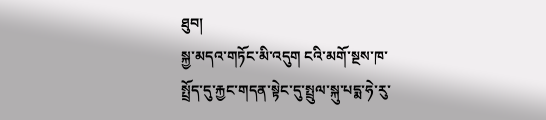ཐུབ།
སྐྱ་མདའ་གཏོང་མི་འདུག ངའི་མགོ་སྔས་ཁ་སྤྲོད་དུ་རྐྱང་གདན་སྟེང་དུ་སྤྲུལ་སྐུ་པདྨ་ཧེ་རུ་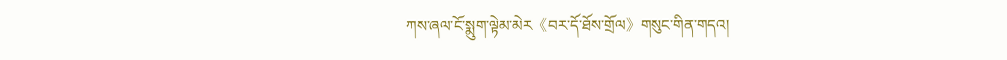ཀས་ཞལ་ངོ་སྨུག་ལྟེམ་མེར《བར་དོ་ཐོས་གྲོལ》གསུང་གིན་གདའ།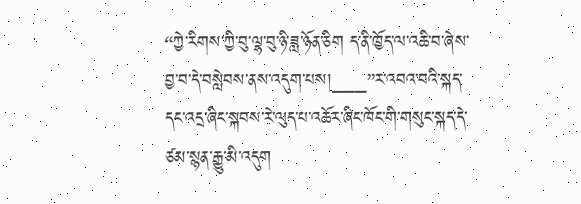“ཀྱེ་རིགས་ཀྱི་བུ་ལྷ་བུ་ཉི་ཟླ་ཉོན་ཅིག ད་ནི་ཁྱོད་ལ་འཆི་བ་ཞེས་བྱ་བ་དེ་བསླེབས་ནས་འདུག་པས།___”ར་འབའ་བའི་སྐད་དང་འདྲ་ཞིང་སྐབས་རེ་ལུད་པ་འཆོར་ཞིང་ཁོང་གི་གསུང་སྐད་དེ་ཙམ་སྙན་རྒྱུ་མི་འདུག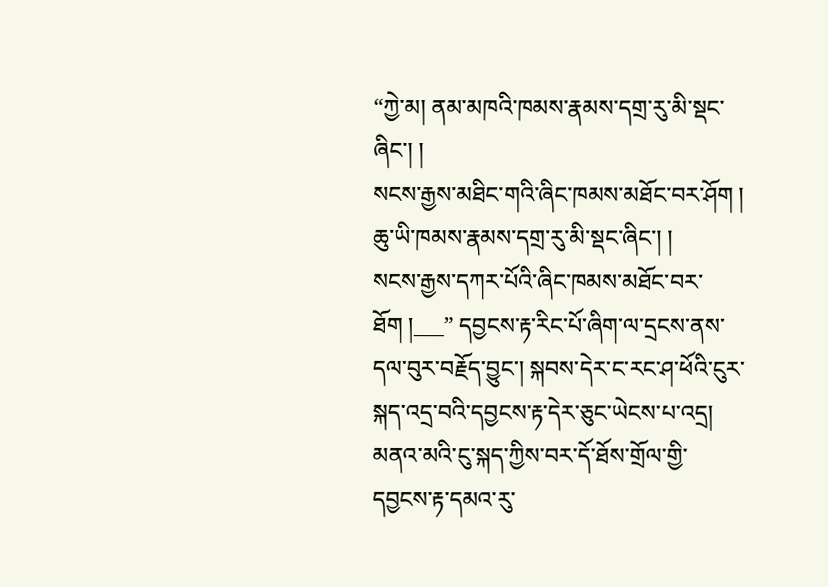“ཀྱེ་མ། ནམ་མཁའི་ཁམས་རྣམས་དགྲ་རུ་མི་སྡང་ཞིང་། །
སངས་རྒྱས་མཐིང་གའི་ཞིང་ཁམས་མཐོང་བར་ཤོག །
ཆུ་ཡི་ཁམས་རྣམས་དགྲ་རུ་མི་སྡང་ཞིང་། །
སངས་རྒྱས་དཀར་པོའི་ཞིང་ཁམས་མཐོང་བར་ཐོག །___” དབྱངས་རྟ་རིང་པོ་ཞིག་ལ་དྲངས་ནས་དལ་བུར་བརྗོད་བྱུང་། སྐབས་དེར་ང་རང་ཤ་ཕོའི་ངུར་སྐད་འདྲ་བའི་དབྱངས་རྟ་དེར་ཅུང་ཡེངས་པ་འདྲ། མནའ་མའི་ངུ་སྐད་ཀྱིས་བར་དོ་ཐོས་གྲོལ་གྱི་དབྱངས་རྟ་དམའ་རུ་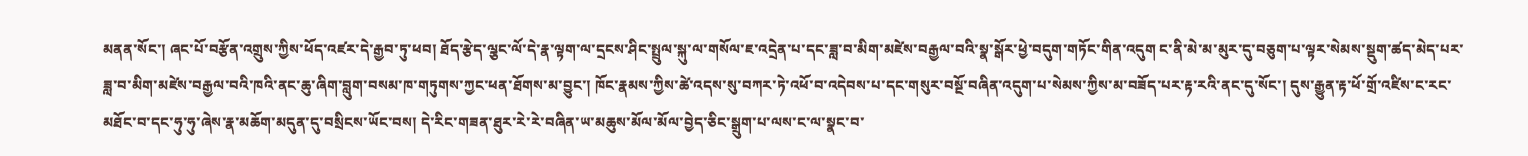མནན་སོང་། ཞང་པོ་བརྩོན་འགྲུས་ཀྱིས་ཕོད་འཛར་དེ་རྒྱབ་ཏུ་ཕབ། ཐོད་རྩེད་ལྕང་ལོ་དེ་རྣ་ལྟག་ལ་དྲངས་ཤིང་སྤྲུལ་སྐུ་ལ་གསོལ་ཇ་འདྲེན་པ་དང་ཟླ་བ་མིག་མཛེས་བརྒྱལ་བའི་སྣ་སྒོར་ཕྱེ་བདུག་གཏོང་གིན་འདུག ང་ནི་མེ་མ་མུར་དུ་བཅུག་པ་ལྟར་སེམས་སྡུག་ཚད་མེད་པར་ཟླ་བ་མིག་མཛེས་བརྒྱལ་བའི་ཁའི་ནང་ཆུ་ཞིག་བླུག་བསམ་ཁ་གཏུགས་ཀྱང་ཕན་ཐོགས་མ་བྱུང་། ཁོང་རྣམས་ཀྱིས་ཚེ་འདས་སུ་བཀར་ཏེ་འཕོ་བ་འདེབས་པ་དང་གསུར་བསྔོ་བཞིན་འདུག་པ་སེམས་ཀྱིས་མ་བཟོད་པར་རྟ་རའི་ནང་དུ་སོང་། དུས་རྒྱུན་རྟ་ཕོ་གྲོ་འཛིས་ང་རང་མཐོང་བ་དང་ཧུ་ཧུ་ཞེས་རྣ་མཆོག་མདུན་དུ་བསྲིངས་ཡོང་བས། དེ་རིང་གཟན་ཐུར་རེ་རེ་བཞིན་ཡ་མཆུས་མོལ་མོལ་བྱེད་ཅིང་སྒྲུག་པ་ལས་ང་ལ་སྣང་བ་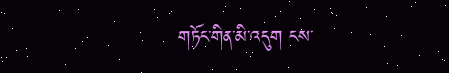གཏོང་གིན་མི་འདུག ངས་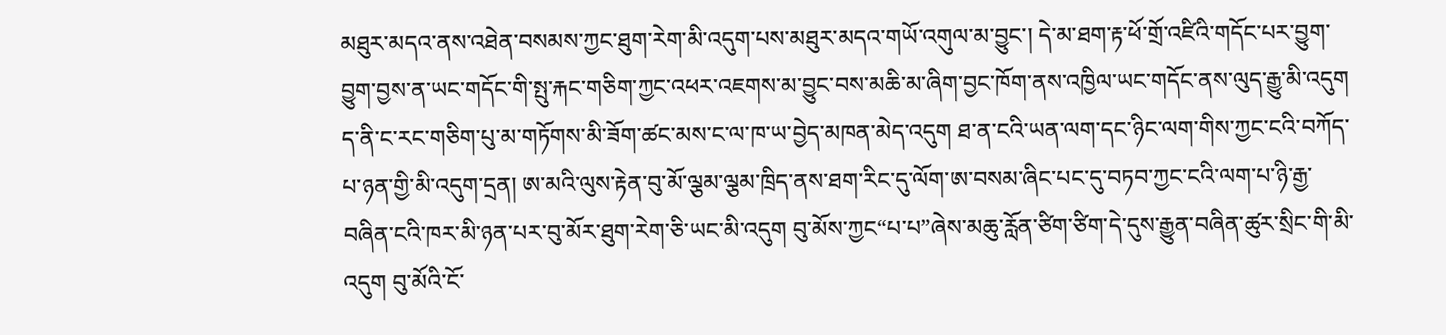མཐུར་མདའ་ནས་འཐེན་བསམས་ཀྱང་ཐུག་རེག་མི་འདུག་པས་མཐུར་མདའ་གཡོ་འགུལ་མ་བྱུང་། དེ་མ་ཐག་རྟ་ཕོ་གྲོ་འཛིའི་གདོང་པར་བྱུག་བྱུག་བྱས་ན་ཡང་གདོང་གི་སྤུ་རྐང་གཅིག་ཀྱང་འཕར་འཇགས་མ་བྱུང་བས་མཆི་མ་ཞིག་བྱང་ཁོག་ནས་འཁྱིལ་ཡང་གདོང་ནས་ལུད་རྒྱུ་མི་འདུག ད་ནི་ང་རང་གཅིག་པུ་མ་གཏོགས་མི་ཟོག་ཚང་མས་ང་ལ་ཁ་ཡ་བྱེད་མཁན་མེད་འདུག ཐ་ན་ངའི་ཡན་ལག་དང་ཉིང་ལག་གིས་ཀྱང་ངའི་བཀོད་པ་ཉན་གྱི་མི་འདུག་དྲན། ཨ་མའི་ལུས་རྟེན་བུ་མོ་ལྕམ་ལྕམ་ཁྲིད་ནས་ཐག་རིང་དུ་ལོག་ཨ་བསམ་ཞིང་པང་དུ་བཏབ་ཀྱང་ངའི་ལག་པ་ཉི་རྒྱ་བཞིན་ངའི་ཁར་མི་ཉན་པར་བུ་མོར་ཐུག་རེག་ཅི་ཡང་མི་འདུག བུ་མོས་ཀྱང“པ་པ”ཞེས་མཆུ་རློན་ཙིག་ཙིག་དེ་དུས་རྒྱུན་བཞིན་ཚུར་སྲིང་གི་མི་འདུག བུ་མོའི་ངོ་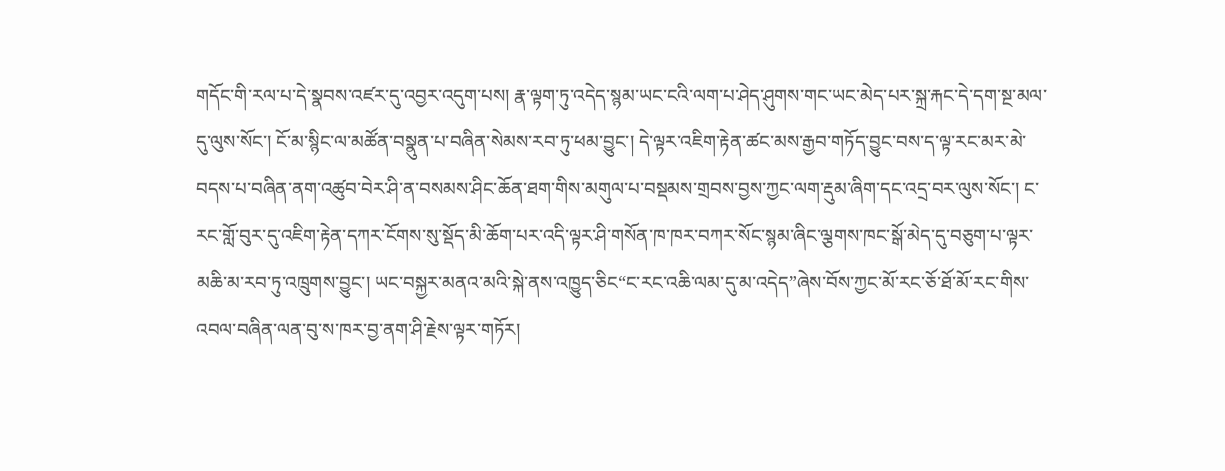གདོང་གི་རལ་པ་དེ་སྣབས་འཛར་དུ་འབྱར་འདུག་པས། རྣ་ལྟག་ཏུ་འདེད་སྙམ་ཡང་ངའི་ལག་པ་ཤེད་ཤུགས་གང་ཡང་མེད་པར་སྐྲ་རྐང་དེ་དག་སྔ་མལ་དུ་ལུས་སོང་། ངོ་མ་སྙིང་ལ་མཚོན་བསྣུན་པ་བཞིན་སེམས་རབ་ཏུ་ཕམ་བྱུང་། དེ་ལྟར་འཇིག་རྟེན་ཚང་མས་རྒྱབ་གཏོད་བྱུང་བས་ད་ལྟ་རང་མར་མེ་བདས་པ་བཞིན་ནག་འཚུབ་བེར་ཤི་ན་བསམས་ཤིང་ཆོན་ཐག་གིས་མགུལ་པ་བསྡམས་གྲབས་བྱས་ཀྱང་ལག་རྡུམ་ཞིག་དང་འདྲ་བར་ལུས་སོང་། ང་རང་གློ་བུར་དུ་འཇིག་རྟེན་དཀར་ངོགས་སུ་སྡོད་མི་ཆོག་པར་འདི་ལྟར་ཤི་གསོན་ཁ་ཁར་བཀར་སོང་སྙམ་ཞིང་ལྕགས་ཁང་སྒོ་མེད་དུ་བཅུག་པ་ལྟར་མཆི་མ་རབ་ཏུ་འཁྲུགས་བྱུང་། ཡང་བསྐྱར་མནའ་མའི་སྐེ་ནས་འཁྱུད་ཅིང“ང་རང་འཆི་ལམ་དུ་མ་འདེད”ཞེས་བོས་ཀྱང་མོ་རང་ཅོ་ཐོ་མོ་རང་གིས་འབལ་བཞིན་ལན་བུ་ས་ཁར་བྱ་ནག་ཤི་རྗེས་ལྟར་གཏོར།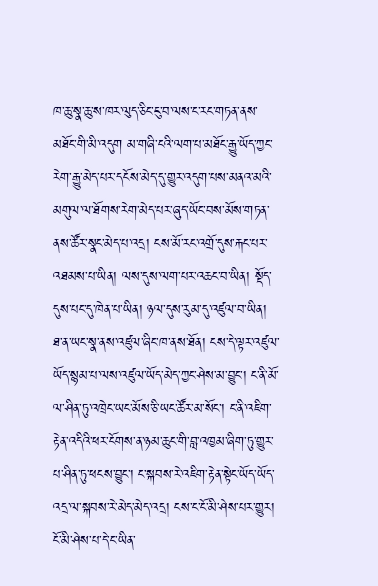ཁ་ཆུ་སྣ་ཆུ་ས་ཁར་ལུད་ཅིང་ངུ་བ་ལས་ང་རང་གཏན་ནས་མཐོང་གི་མི་འདུག མ་གཞི་ངའི་ལག་པ་མཐོང་རྒྱུ་ཡོད་ཀྱང་རེག་རྒྱུ་མེད་པར་དངོས་མེད་དུ་གྱུར་འདུག་པས་མནའ་མའི་མགུལ་ལ་ཐོགས་རེག་མེད་པར་ཞུད་ཡོང་བས་མོས་གཏན་ནས་ཚོར་སྣང་མེད་པ་འདྲ། ངས་མོ་རང་འགྲོ་དུས་རྐང་པར་འཐམས་པ་ཡིན། ལས་དུས་ལག་པར་འཆང་བ་ཡིན། སྡོད་དུས་པང་དུ་ཁེན་པ་ཡིན། ཉལ་དུས་རུམ་དུ་འཛུལ་བ་ཡིན། ཐ་ན་ཡང་སྣ་ནས་འཛུལ་ཞིང་ཁ་ནས་ཐོན། ངས་དེ་ལྟར་འཛུལ་ཡོད་སྙམ་པ་ལས་འཛུལ་ཡོད་མེད་ཀྱང་ཤེས་མ་བྱུང་། ང་ནི་མོ་ལ་ཤིན་ཏུ་འཁྲེང་ཡང་མོས་ཅི་ཡང་ཚོར་མ་སོང་། ང་ནི་འཇིག་རྟེན་འདིའི་ཕར་ངོགས་ན་ཉམ་ཆུང་གི་བླ་འཁྱམ་ཞིག་ཏུ་གྱུར་པ་ཤིན་ཏུ་ཕངས་བྱུང་། ང་སྐབས་རེ་འཇིག་རྟེན་སྟེང་ཡོད་ཡོད་འདྲ་ལ་སྐབས་རེ་མེད་མེད་འདྲ། ངས་ང་ངོ་མི་ཤེས་པར་གྱུར། ངོ་མི་ཤེས་པ་དེ་ང་ཡིན་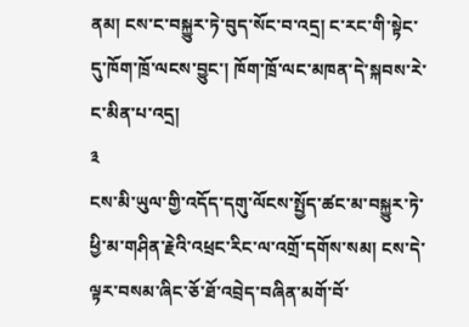ནམ། ངས་ང་བསྐྱུར་ཏེ་བུད་སོང་བ་འདྲ། ང་རང་གི་སྟེང་དུ་ཁོག་ཁྲོ་ལངས་བྱུང་། ཁོག་ཁྲོ་ལང་མཁན་དེ་སྐབས་རེ་ང་མིན་པ་འདྲ།
༣
ངས་མི་ཡུལ་གྱི་འདོད་དགུ་ལོངས་སྤྱོད་ཚང་མ་བསྐྱུར་ཏེ་ཕྱི་མ་གཤིན་རྗེའི་འཕྲང་རིང་ལ་འགྲོ་དགོས་སམ། ངས་དེ་ལྟར་བསམ་ཞིང་ཅོ་ཐོ་འབྲེད་བཞིན་མགོ་བོ་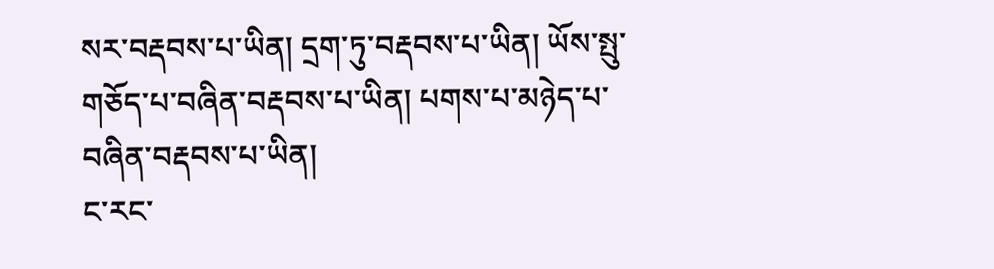སར་བརྡབས་པ་ཡིན། དྲག་ཏུ་བརྡབས་པ་ཡིན། ཡོས་སྤུ་གཅོད་པ་བཞིན་བརྡབས་པ་ཡིན། པགས་པ་མཉེད་པ་བཞིན་བརྡབས་པ་ཡིན།
ང་རང་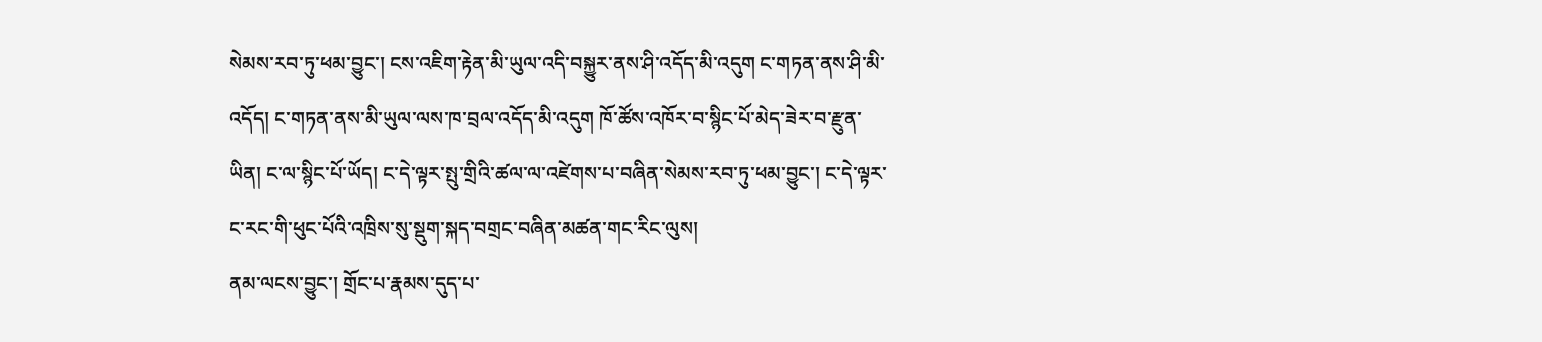སེམས་རབ་ཏུ་ཕམ་བྱུང་། ངས་འཇིག་རྟེན་མི་ཡུལ་འདི་བསྐྱུར་ནས་ཤི་འདོད་མི་འདུག ང་གཏན་ནས་ཤི་མི་འདོད། ང་གཏན་ནས་མི་ཡུལ་ལས་ཁ་བྲལ་འདོད་མི་འདུག ཁོ་ཚོས་འཁོར་བ་སྙིང་པོ་མེད་ཟེར་བ་རྫུན་ཡིན། ང་ལ་སྙིང་པོ་ཡོད། ང་དེ་ལྟར་སྤུ་གྲིའི་ཚལ་ལ་འཛེགས་པ་བཞིན་སེམས་རབ་ཏུ་ཕམ་བྱུང་། ང་དེ་ལྟར་ང་རང་གི་ཕུང་པོའི་འཁྲིས་སུ་སྡུག་སྐད་བགྲང་བཞིན་མཚན་གང་རིང་ལུས།
ནམ་ལངས་བྱུང་། གྲོང་པ་རྣམས་དུད་པ་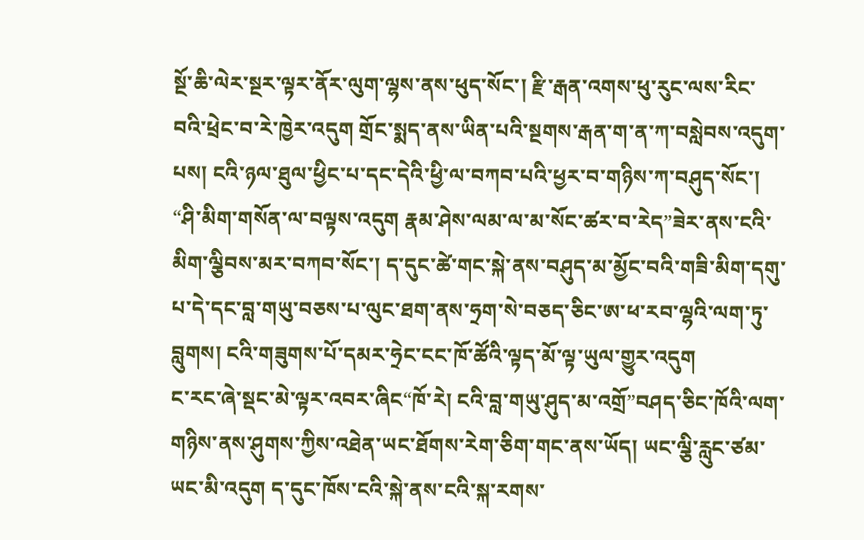སྔོ་ཆི་ལེར་སྔར་ལྟར་ནོར་ལུག་ལྷས་ནས་ཕུད་སོང་། རྫི་རྒན་འགས་ཕུ་རུང་ལས་རིང་བའི་ཕྲེང་བ་རེ་ཁྱེར་འདུག གྲོང་སྨད་ནས་ཡིན་པའི་སྔགས་རྒན་ག་ན་ཀ་བསླེབས་འདུག་པས། ངའི་ཉལ་ཐུལ་ཕྱིང་པ་དང་དེའི་ཕྱི་ལ་བཀབ་པའི་ཕྱར་བ་གཉིས་ཀ་བཤུད་སོང་། “ཤི་མིག་གསོན་ལ་བལྟས་འདུག རྣམ་ཤེས་ལམ་ལ་མ་སོང་ཚར་བ་རེད”ཟེར་ནས་ངའི་མིག་ལྕིབས་མར་བཀབ་སོང་། ད་དུང་ཚེ་གང་སྐེ་ནས་བཤུད་མ་མྱོང་བའི་གཟི་མིག་དགུ་པ་དེ་དང་བླ་གཡུ་བཅས་པ་ལུང་ཐག་ནས་ཧྲག་སེ་བཅད་ཅིང་ཨ་ཕ་རབ་ལྷའི་ལག་ཏུ་བླུགས། ངའི་གཟུགས་པོ་དམར་ཧྲེང་ངང་ཁོ་ཚོའི་ལྟད་མོ་ལྟ་ཡུལ་གྱུར་འདུག
ང་རང་ཞེ་སྡང་མེ་ལྟར་འབར་ཞིང“ཁོ་རེ། ངའི་བླ་གཡུ་ཤུད་མ་འགྲོ”བཤད་ཅིང་ཁོའི་ལག་གཉིས་ནས་ཤུགས་ཀྱིས་འཐེན་ཡང་ཐོགས་རེག་ཅིག་གང་ནས་ཡོད། ཡང་ལྕི་རླུང་ཙམ་ཡང་མི་འདུག ད་དུང་ཁོས་ངའི་སྐེ་ནས་ངའི་སྐ་རགས་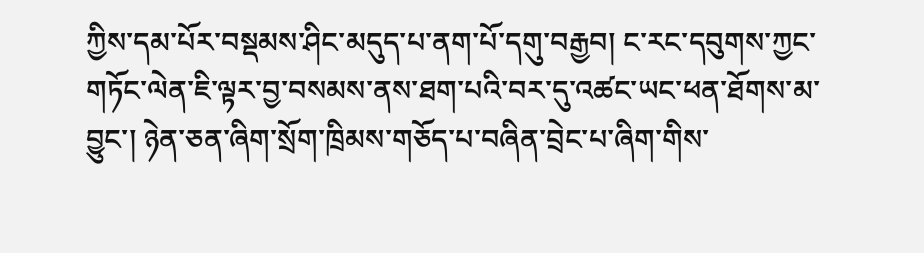ཀྱིས་དམ་པོར་བསྡམས་ཤིང་མདུད་པ་ནག་པོ་དགུ་བརྒྱབ། ང་རང་དབུགས་ཀྱང་གཏོང་ལེན་ཇི་ལྟར་བྱ་བསམས་ནས་ཐག་པའི་བར་དུ་འཚང་ཡང་ཕན་ཐོགས་མ་བྱུང་། ཉེན་ཅན་ཞིག་སྲོག་ཁྲིམས་གཅོད་པ་བཞིན་བྲེང་པ་ཞིག་གིས་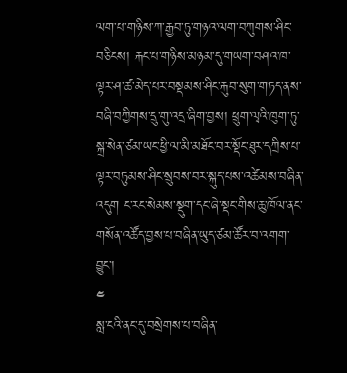ལག་པ་གཉིས་ཀ་རྒྱབ་ཏུ་གཉའ་ལག་བཀུགས་ཤིང་བཅིངས། རྐང་པ་གཉིས་མཉམ་དུ་གཡག་བཤའ་ཁ་ལྟར་ཤ་ཚ་མེད་པར་བསྡམས་ཤིང་རྐུབ་སུག་གཏད་ནས་བཞི་བཀྱིགས་དྲུ་གུ་འདྲ་ཞིག་བྱས། ཕྲུག་ལྭའི་ཁུག་ཏུ་སྐྲ་སེན་ཙམ་ཡང་ཕྱི་ལ་མི་མཐོང་བར་སྡོང་ཐུར་དཀྲིས་པ་ལྟར་བཏུམས་ཤིང་སྲུབས་བར་སྐུད་པས་འཚེམས་བཞིན་འདུག ང་རང་སེམས་སྡུག་དང་ཞེ་སྡང་གིས་ཆུ་ཁོལ་ནང་གསོན་འཚོད་བྱས་པ་བཞིན་ཡུད་ཙམ་ཚོར་བ་འགག་བྱུང་།
༤
སླ་ངའི་ནང་དུ་བསྲེགས་པ་བཞིན་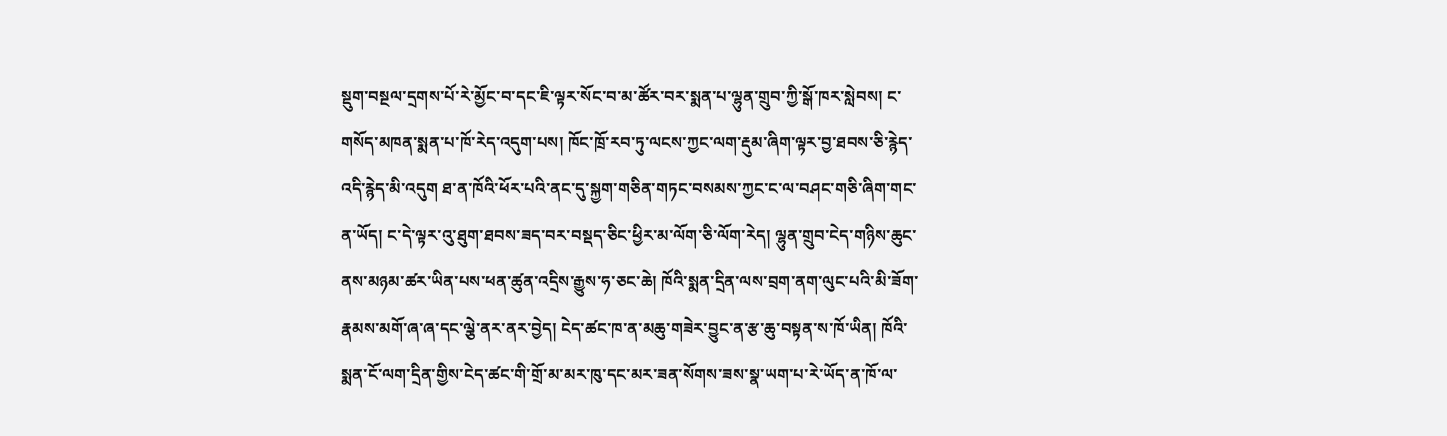སྡུག་བསྔལ་དྲགས་པོ་རེ་མྱོང་བ་དང་ཇི་ལྟར་སོང་བ་མ་ཚོར་བར་སྨན་པ་ལྷུན་གྲུབ་ཀྱི་སྒོ་ཁར་སླེབས། ང་གསོད་མཁན་སྨན་པ་ཁོ་རེད་འདུག་པས། ཁོང་ཁྲོ་རབ་ཏུ་ལངས་ཀྱང་ལག་རྡུམ་ཞིག་ལྟར་བྱ་ཐབས་ཅི་རྙེད་འདི་རྙེད་མི་འདུག ཐ་ན་ཁོའི་ཕོར་པའི་ནང་དུ་སྐྱག་གཅིན་གཏང་བསམས་ཀྱང་ང་ལ་བཤང་གཅི་ཞིག་གང་ན་ཡོད། ང་དེ་ལྟར་འུ་ཐུག་ཐབས་ཟད་བར་བསྡད་ཅིང་ཕྱིར་མ་ལོག་ཅི་ལོག་རེད། ལྷུན་གྲུབ་ངེད་གཉིས་ཆུང་ནས་མཉམ་ཚར་ཡིན་པས་ཕན་ཚུན་འདྲིས་རྒྱུས་ཧ་ཅང་ཆེ། ཁོའི་སྨན་དྲིན་ལས་བྲག་ནག་ལུང་པའི་མི་ཟོག་རྣམས་མགོ་ཞ་ཞ་དང་ལྕེ་ནར་ནར་བྱེད། ངེད་ཚང་ཁ་ན་མཆུ་གཟེར་བྱུང་ན་རྩ་ཆུ་བསྟན་ས་ཁོ་ཡིན། ཁོའི་སྨན་ངོ་ལག་དྲིན་གྱིས་ངེད་ཚང་གི་གྲོ་མ་མར་ཁུ་དང་མར་ཟན་སོགས་ཟས་སྣ་ཡག་པ་རེ་ཡོད་ན་ཁོ་ལ་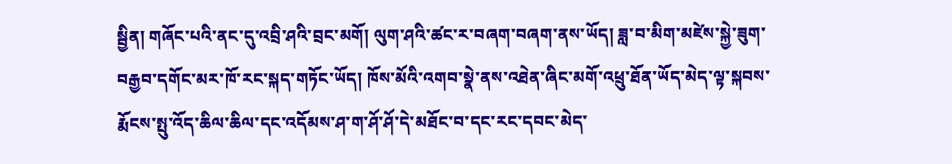སྦྱིན། གཞོང་པའི་ནང་དུ་འབྲི་ཤའི་བྲང་མགོ། ལུག་ཤའི་ཚང་ར་བཞག་བཞག་ནས་ཡོད། ཟླ་བ་མིག་མཛེས་སྐྱེ་ཟུག་བརྒྱབ་དགོང་མར་ཁོ་རང་སྐད་གཏོང་ཡོད། ཁོས་མོའི་འགབ་སྣེ་ནས་འཐེན་ཞིང་མགོ་འཕྲུ་ཐོན་ཡོད་མེད་ལྟ་སྐབས་རྨོངས་སྤུ་འོད་ཆིལ་ཆིལ་དང་འདོམས་ཤ་ག་ཤོ་ཤོ་དེ་མཐོང་བ་དང་རང་དབང་མེད་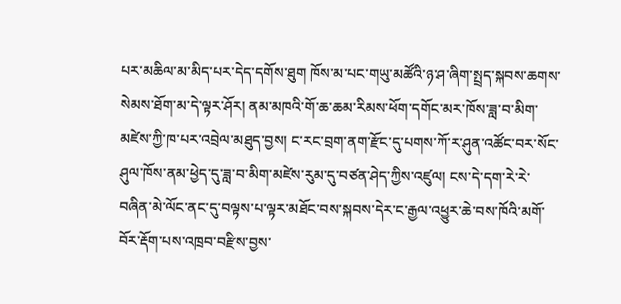པར་མཆིལ་མ་མིད་པར་དེད་དགོས་ཐུག ཁོས་མ་པང་གཡུ་མཚོའི་ཉ་ཤ་ཞིག་སྤྲད་སྐབས་ཆགས་སེམས་ཐོག་མ་དེ་ལྟར་ཤོར། ནམ་མཁའི་གོ་ཆ་ཆམ་རིམས་ཕོག་དགོང་མར་ཁོས་ཟླ་བ་མིག་མཛེས་ཀྱི་ཁ་པར་འབྲེལ་མཐུད་བྱས། ང་རང་བྲག་ནག་རྫོང་དུ་པགས་ཀོ་ར་ཤུན་འཚོང་བར་སོང་ཤུལ་ཁོས་ནམ་ཕྱེད་དུ་ཟླ་བ་མིག་མཛེས་རུམ་དུ་བཙན་ཤེད་ཀྱིས་འཛུལ། ངས་དེ་དག་རེ་རེ་བཞིན་མེ་ལོང་ནང་དུ་བལྟས་པ་ལྟར་མཐོང་བས་སྐབས་དེར་ང་རྒྱལ་འཕྱུར་ཆེ་བས་ཁོའི་མགོ་བོར་རྡོག་པས་འཁྲབ་བརྫིས་བྱས་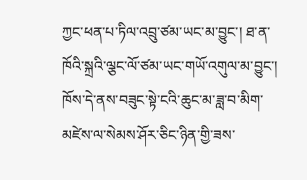ཀྱང་ཕན་པ་ཏིལ་འབྲུ་ཙམ་ཡང་མ་བྱུང་། ཐ་ན་ཁོའི་སྐྲའི་ལྕང་ལོ་ཙམ་ཡང་གཡོ་འགུལ་མ་བྱུང་།
ཁོས་དེ་ནས་བཟུང་སྟེ་ངའི་ཆུང་མ་ཟླ་བ་མིག་མཛེས་ལ་སེམས་ཤོར་ཅིང་ཉིན་གྱི་ཟས་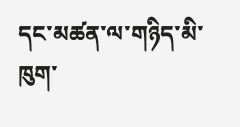དང་མཚན་ལ་གཉིད་མི་ཁུག་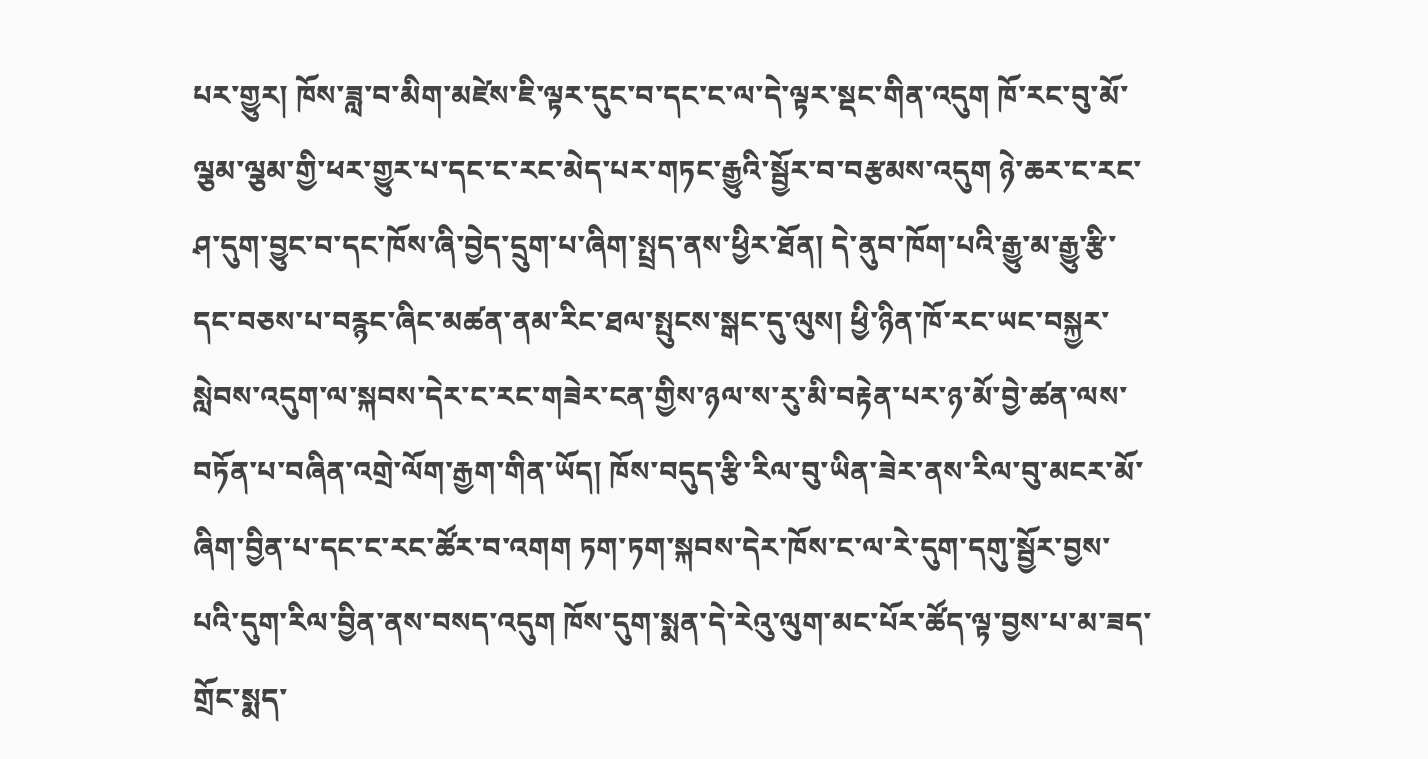པར་གྱུར། ཁོས་ཟླ་བ་མིག་མཛེས་ཇི་ལྟར་དུང་བ་དང་ང་ལ་དེ་ལྟར་སྡང་གིན་འདུག ཁོ་རང་བུ་མོ་ལྕམ་ལྕམ་གྱི་ཕར་གྱུར་པ་དང་ང་རང་མེད་པར་གཏང་རྒྱུའི་སྦྱོར་བ་བརྩམས་འདུག ཉེ་ཆར་ང་རང་ཤ་དུག་བྱུང་བ་དང་ཁོས་ཞི་བྱེད་དྲུག་པ་ཞིག་སྤྲད་ནས་ཕྱིར་ཐོན། དེ་ནུབ་ཁོག་པའི་རྒྱུ་མ་རྒྱུ་རྩི་དང་བཅས་པ་བརྙང་ཞིང་མཚན་ནམ་རིང་ཐལ་སྤུངས་སྒང་དུ་ལུས། ཕྱི་ཉིན་ཁོ་རང་ཡང་བསྐྱར་སླེབས་འདུག་ལ་སྐབས་དེར་ང་རང་གཟེར་ངན་གྱིས་ཉལ་ས་རུ་མི་བརྟེན་པར་ཉ་མོ་བྱེ་ཚན་ལས་བཏོན་པ་བཞིན་འགྲེ་ལོག་རྒྱག་གིན་ཡོད། ཁོས་བདུད་རྩི་རིལ་བུ་ཡིན་ཟེར་ནས་རིལ་བུ་མངར་མོ་ཞིག་བྱིན་པ་དང་ང་རང་ཚོར་བ་འགག ཏག་ཏག་སྐབས་དེར་ཁོས་ང་ལ་རེ་དུག་དགུ་སྦྱོར་བྱས་པའི་དུག་རིལ་བྱིན་ནས་བསད་འདུག ཁོས་དུག་སྨན་དེ་རེའུ་ལུག་མང་པོར་ཚོད་ལྟ་བྱས་པ་མ་ཟད་གྲོང་སྨད་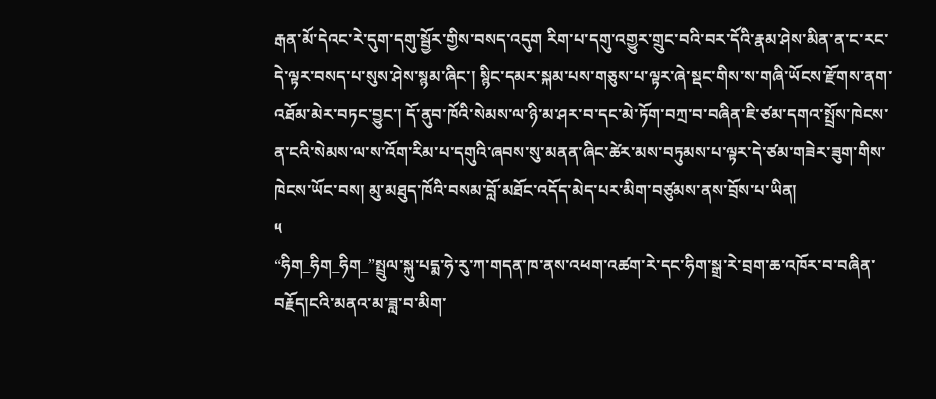རྒན་མོ་དེའང་རེ་དུག་དགུ་སྦྱོར་གྱིས་བསད་འདུག རིག་པ་དགུ་འགྱུར་གྲུང་བའི་བར་དོའི་རྣམ་ཤེས་མིན་ན་ང་རང་དེ་ལྟར་བསད་པ་སུས་ཤེས་སྙམ་ཞིང་། སྙིང་དམར་སྐམ་པས་གཅུས་པ་ལྟར་ཞེ་སྡང་གིས་ས་གཞི་ཡོངས་རྫོགས་ནག་འཐོམ་མེར་བཏང་བྱུང་། དོ་ནུབ་ཁོའི་སེམས་ལ་ཉི་མ་ཤར་བ་དང་མེ་ཏོག་བཀྲ་བ་བཞིན་ཇི་ཙམ་དགའ་སྤྲོས་ཁེངས་ན་ངའི་སེམས་ལ་ས་འོག་རིམ་པ་དགུའི་ཞབས་སུ་མནན་ཞིང་ཚེར་མས་བཏུམས་པ་ལྟར་དེ་ཙམ་གཟེར་ཟུག་གིས་ཁེངས་ཡོང་བས། མུ་མཐུད་ཁོའི་བསམ་བློ་མཐོང་འདོད་མེད་པར་མིག་བཙུམས་ནས་བྲོས་པ་ཡིན།
༥
“ཧིག_ཧིག_ཧིག_”སྤྲུལ་སྐུ་པདྨ་ཧེ་རུ་ཀ་གདན་ཁ་ནས་འཕག་འཚག་རེ་དང་ཧིག་སྒྲ་རེ་བྲག་ཆ་འཁོར་བ་བཞིན་བརྗོད།ངའི་མནའ་མ་ཟླ་བ་མིག་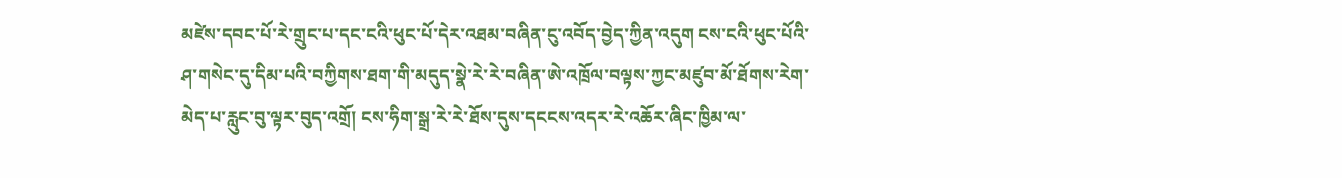མཛེས་དབང་པོ་རེ་གྲུང་པ་དང་ངའི་ཕུང་པོ་དེར་འཐམ་བཞིན་ངུ་འབོད་བྱེད་ཀྱིན་འདུག ངས་ངའི་ཕུང་པོའི་ཤ་གསེང་དུ་དིམ་པའི་བཀྱིགས་ཐག་གི་མདུད་སྣེ་རེ་རེ་བཞིན་ཨེ་འཁྲོལ་བལྟས་ཀྱང་མཛུབ་མོ་ཐོགས་རེག་མེད་པ་རླུང་བུ་ལྟར་བུད་འགྲོ། ངས་ཧིག་སྒྲ་རེ་རེ་ཐོས་དུས་དངངས་འདར་རེ་འཆོར་ཞིང་ཁྱིམ་ལ་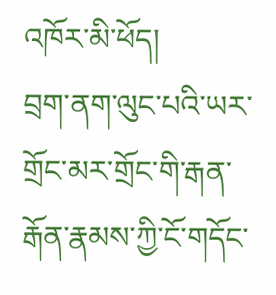འཁོར་མི་ཕོད།
བྲག་ནག་ལུང་པའི་ཡར་གྲོང་མར་གྲོང་གི་རྒན་རྒོན་རྣམས་ཀྱི་ངོ་གདོང་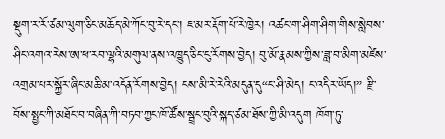སྡུག་ར་རོ་ཙམ་ལུག་ཅིང་མཆོད་མེ་ཀོང་བུ་རེ་དང་། ཇ་མར་རྡོག་པོ་རེ་ཁྱེར། འཚང་ག་ཤིག་ཤིག་གིས་སླེབས་ཤིང་འགའ་རེས་ཨ་ཕ་རབ་ལྷའི་མགུལ་ནས་འཁྱུད་ཅིང་ངུ་རོགས་བྱེད། བུ་མོ་རྣམས་ཀྱིས་ཟླ་བ་མིག་མཛེས་འགྲམ་པར་སྐྱོར་ཞིང་མཆི་མ་འདོན་རོགས་བྱེད། ངས་མི་རེ་རེའི་མདུན་དུ“ང་ཤི་མེད། ང་འདིར་ཡོད།” རྫི་བོས་སྤྱང་ཀི་མཐོང་བ་བཞིན་ཀི་བཏབ་ཀྱང་ཁོ་ཚོས་སྦྲང་བུའི་སྐད་ཙམ་ཐོས་ཀྱི་མི་འདུག ཁོག་ཏུ་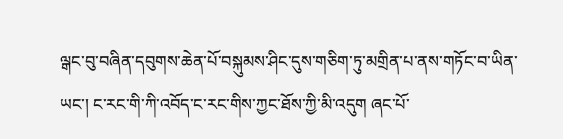ལྒང་བུ་བཞིན་དབུགས་ཆེན་པོ་བསྐུམས་ཤིང་དུས་གཅིག་ཏུ་མགྲིན་པ་ནས་གཏོང་བ་ཡིན་ཡང་། ང་རང་གི་ཀི་འབོད་ང་རང་གིས་ཀྱང་ཐོས་ཀྱི་མི་འདུག ཞང་པོ་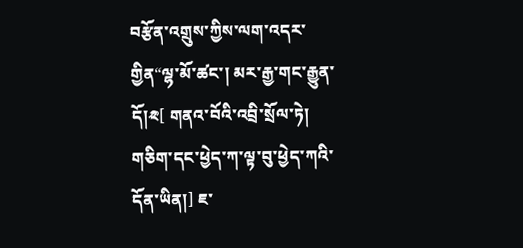བརྩོན་འགྲུས་ཀྱིས་ལག་འདར་གྱིན“ལྷ་མོ་ཚང་། མར་རྒྱ་གང་རྒྱུན་དོ།༫[ གནའ་བོའི་འབྲི་སྲོལ་ཏེ། གཅིག་དང་ཕྱེད་ཀ་ལྟ་བུ་ཕྱེད་ཀའི་དོན་ཡིན།] ཇ་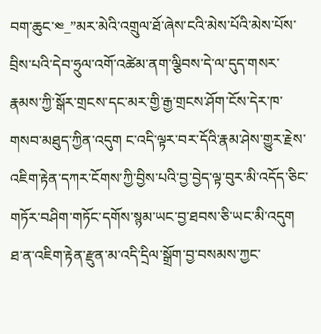བག་ཆུང་༭_”མར་མེའི་འགྲུལ་ཐོ་ཞེས་ངའི་མེས་པོའི་མེས་པོས་བྲིས་པའི་དེབ་ཧྲུལ་འགོ་འཚེམ་ནག་ལྕིབས་དེ་ལ་དུད་གསར་རྣམས་ཀྱི་སྒོར་གྲངས་དང་མར་གྱི་རྒྱ་གྲངས་ཤོག་ངོས་དེར་ཁ་གསབ་མཐུད་ཀྱིན་འདུག ང་འདི་ལྟར་བར་དོའི་རྣམ་ཤེས་གྱུར་རྗེས་འཇིག་རྟེན་དཀར་ངོགས་ཀྱི་བྱིས་པའི་བྱ་བྱེད་ལྟ་བུར་མི་འདོད་ཅིང་གཏོར་བཤིག་གཏོང་དགོས་སྙམ་ཡང་བྱ་ཐབས་ཅི་ཡང་མི་འདུག ཐ་ན་འཇིག་རྟེན་རྫུན་མ་འདི་དྲིལ་སྒྲོག་བྱ་བསམས་ཀྱང་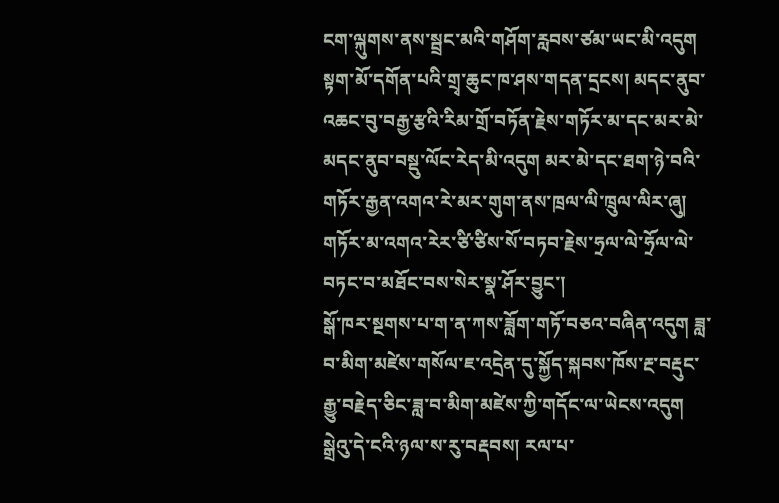ངག་ལྐུགས་ནས་སྦྲང་མའི་གཤོག་རླབས་ཙམ་ཡང་མི་འདུག
སྟག་མོ་དགོན་པའི་གྲྭ་ཆུང་ཁ་ཤས་གདན་དྲངས། མདང་ནུབ་འཆང་བུ་བརྒྱ་རྩའི་རིམ་གྲོ་བཏོན་རྗེས་གཏོར་མ་དང་མར་མེ་མདང་ནུབ་བསྡུ་ལོང་རེད་མི་འདུག མར་མེ་དང་ཐག་ཉེ་བའི་གཏོར་རྒྱན་འགའ་རེ་མར་གུག་ནས་ཁྲལ་ལི་ཁྲུལ་ལིར་ཞུ། གཏོར་མ་འགའ་རེར་ཙི་ཙིས་སོ་བཏབ་རྗེས་ཧྲལ་ལེ་ཧྲོལ་ལེ་བཏང་བ་མཐོང་བས་སེར་སྣ་ཤོར་བྱུང་།
སྒོ་ཁར་སྔགས་པ་ག་ན་ཀས་ཟློག་གཏོ་བཅའ་བཞིན་འདུག ཟླ་བ་མིག་མཛེས་གསོལ་ཇ་འདྲེན་དུ་སྐྱོད་སྐབས་ཁོས་རྔ་བརྡུང་རྒྱུ་བརྗེད་ཅིང་ཟླ་བ་མིག་མཛེས་ཀྱི་གདོང་ལ་ཡེངས་འདུག སྒྲེའུ་དེ་ངའི་ཉལ་ས་རུ་བརྡབས། རལ་པ་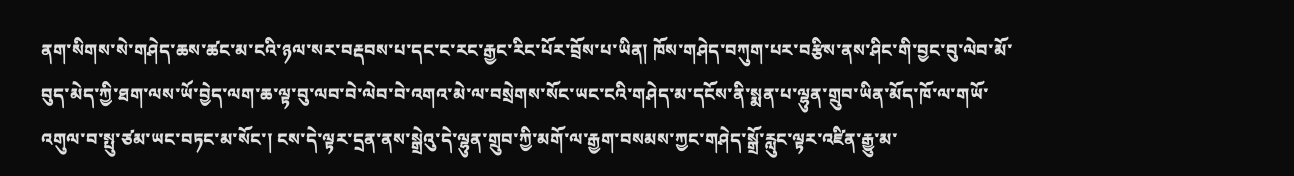ནག་སིགས་སེ་གཤེད་ཆས་ཚང་མ་ངའི་ཉལ་སར་བརྡབས་པ་དང་ང་རང་རྒྱང་རིང་པོར་བྲོས་པ་ཡིན། ཁོས་གཤེད་བཀུག་པར་བརྩིས་ནས་ཤིང་གི་བྱང་བུ་ལེབ་མོ་བུད་མེད་ཀྱི་ཐག་ལས་ཡོ་བྱེད་ལག་ཆ་ལྟ་བུ་ལབ་བེ་ལེབ་བེ་འགའ་མེ་ལ་བསྲེགས་སོང་ཡང་ངའི་གཤེད་མ་དངོས་ནི་སྨན་པ་ལྷུན་གྲུབ་ཡིན་མོད་ཁོ་ལ་གཡོ་འགུལ་བ་སྤུ་ཙམ་ཡང་བཏང་མ་སོང་། ངས་དེ་ལྟར་དྲན་ནས་སྒྲེའུ་དེ་ལྷུན་གྲུབ་ཀྱི་མགོ་ལ་རྒྱག་བསམས་ཀྱང་གཤེད་སྒྲོ་རླུང་ལྟར་འཛིན་རྒྱུ་མ་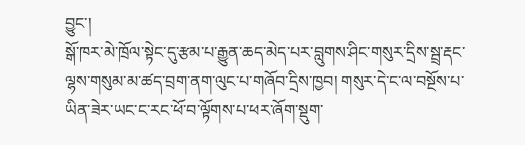བྱུང་།
སྒོ་ཁར་མེ་ཁྲོལ་སྟེང་དུ་རྩམ་པ་རྒྱུན་ཆད་མེད་པར་བླུགས་ཤིང་གསུར་དྲིས་སྦྲ་རྡང་ལྷས་གསུམ་མ་ཚད་བྲག་ནག་ལུང་པ་གཞོབ་དྲིས་ཁྱབ། གསུར་དེ་ང་ལ་བསྔོས་པ་ཡིན་ཟེར་ཡང་ང་རང་ཕོ་བ་ལྟོགས་པ་ཕར་ཞོག་སྡུག་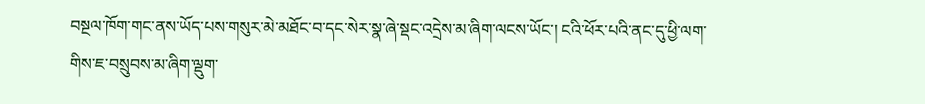བསྔལ་ཁོག་གང་ནས་ཡོད་པས་གསུར་མེ་མཐོང་བ་དང་སེར་སྣ་ཞེ་སྡང་འདྲེས་མ་ཞིག་ལངས་ཡོང་། ངའི་ཕོར་པའི་ནང་དུ་ཕྱི་ལག་གིས་ཇ་བསྲུབས་མ་ཞིག་ལྡུག་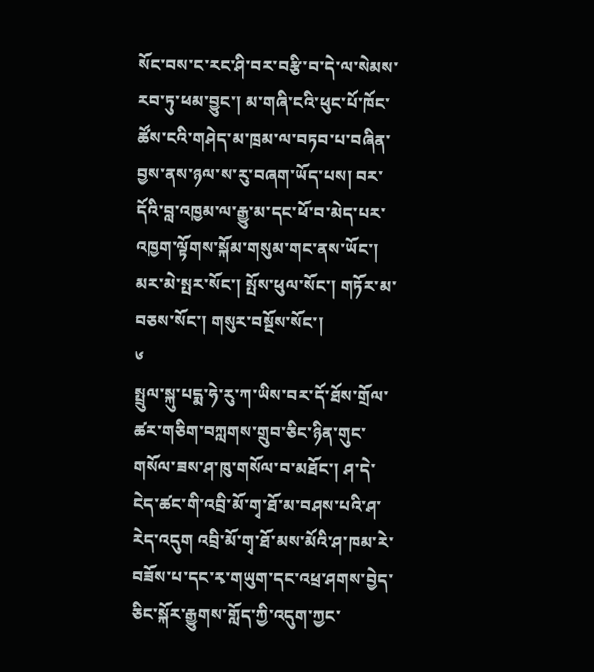སོང་བས་ང་རང་ཤི་བར་བརྩི་བ་དེ་ལ་སེམས་རབ་ཏུ་ཕམ་བྱུང་། མ་གཞི་ངའི་ཕུང་པོ་ཁོང་ཚོས་ངའི་གཤེད་མ་ཁྲམ་ལ་བཏབ་པ་བཞིན་བྱས་ནས་ཉལ་ས་རུ་བཞག་ཡོད་པས། བར་དོའི་བླ་འཁྱམ་ལ་རྒྱུ་མ་དང་ཕོ་བ་མེད་པར་འཁྱག་ལྟོགས་སྐོམ་གསུམ་གང་ནས་ཡོང་། མར་མེ་སྤར་སོང་། སྤོས་ཕུལ་སོང་། གཏོར་མ་བཅས་སོང་། གསུར་བསྔོས་སོང་།
༦
སྤྲུལ་སྐུ་པདྨ་ཧེ་རུ་ཀ་ཡིས་བར་དོ་ཐོས་གྲོལ་ཚར་གཅིག་བཀླགས་གྲུབ་ཅིང་ཉིན་གུང་གསོལ་ཟས་ཤ་ཁུ་གསོལ་བ་མཐོང་། ཤ་དེ་ངེད་ཚང་གི་འབྲི་མོ་གྭ་ཐོ་མ་བཤས་པའི་ཤ་རེད་འདུག འབྲི་མོ་གྭ་ཐོ་མས་མོའི་ཤ་ཁམ་རེ་བཟོས་པ་དང་རྭ་གཡུག་དང་འཕྲ་ཤགས་བྱེད་ཅིང་སྐོར་རྒྱུགས་གློད་ཀྱི་འདུག་ཀྱང་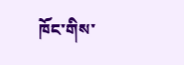ཁོང་གིས་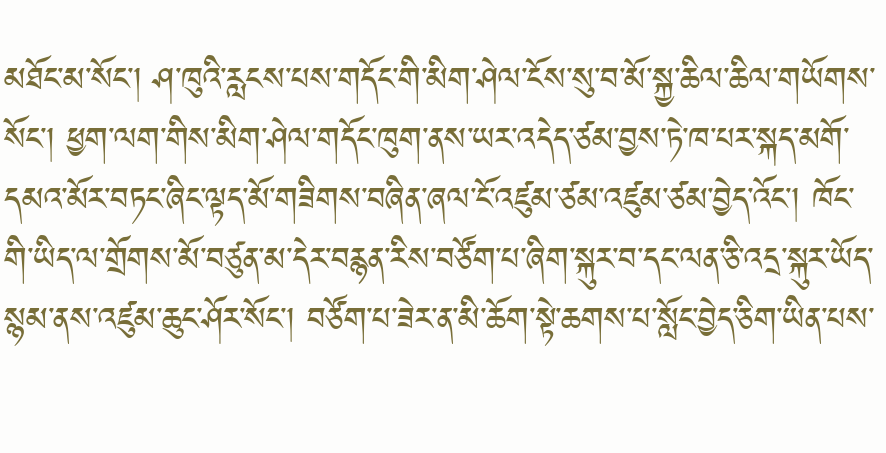མཐོང་མ་སོང་། ཤ་ཁུའི་རླངས་པས་གདོང་གི་མིག་ཤེལ་ངོས་སུ་བ་མོ་སྐྱ་ཆིལ་ཆིལ་གཡོགས་སོང་། ཕྱག་ལག་གིས་མིག་ཤེལ་གདོང་ཁུག་ནས་ཡར་འདེད་ཙམ་བྱས་ཏེ་ཁ་པར་སྐད་མགོ་དམའ་མོར་བཏང་ཞིང་ལྟད་མོ་གཟིགས་བཞིན་ཞལ་ངོ་འཛུམ་ཙམ་འཛུམ་ཙམ་བྱེད་འོང་། ཁོང་གི་ཡིད་ལ་གྲོགས་མོ་བཙུན་མ་དེར་བརྙན་རིས་བཙོག་པ་ཞིག་སྐུར་བ་དང་ལན་ཅི་འདྲ་སྐུར་ཡོད་སྙམ་ནས་འཛུམ་ཆུང་ཤོར་སོང་། བཙོག་པ་ཟེར་ན་མི་ཆོག་སྟེ་ཆགས་པ་སློང་བྱེད་ཅིག་ཡིན་པས་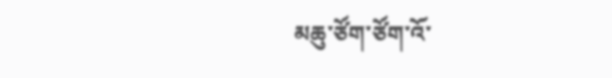མཆུ་ཙོག་ཙོག་འོ་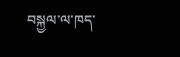བསྐྱལ་ལ་ཁད་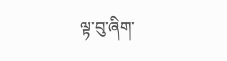ལྟ་བུ་ཞིག་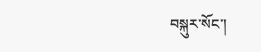བསྐུར་སོང་།